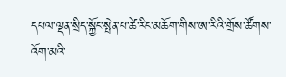དཔལ་ལྡན་སྲིད་སྐྱོང་སྤེན་པ་ཚེ་རིང་མཆོག་གིས་ཨ་རིའི་གྲོས་ཚོགས་འོག་མའི་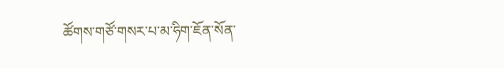ཚོགས་གཙོ་གསར་པ་མ་ཧིག་ཇོན་སོན་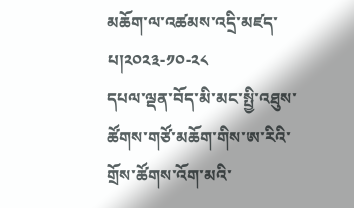མཆོག་ལ་འཚམས་འདྲི་མཛད་པ།༢༠༢༣-༡༠-༢༨
དཔལ་ལྡན་བོད་མི་མང་སྤྱི་འཐུས་ཚོགས་གཙོ་མཆོག་གིས་ཨ་རིའི་གྲོས་ཚོགས་འོག་མའི་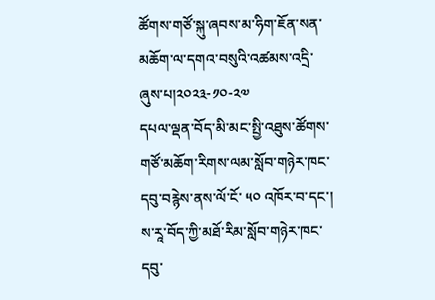ཚོགས་གཙོ་སྐུ་ཞབས་མ་ཧིག་ཇོན་སན་མཆོག་ལ་དགའ་བསུའི་འཚམས་འདྲི་ཞུས་པ།༢༠༢༣-༡༠-༢༧
དཔལ་ལྡན་བོད་མི་མང་སྤྱི་འཐུས་ཚོགས་གཙོ་མཆོག་རིགས་ལམ་སློབ་གཉེར་ཁང་དབུ་བརྙེས་ནས་ལོ་ངོ་ ༥༠ འཁོར་བ་དང་། ས་རཱ་བོད་ཀྱི་མཐོ་རིམ་སློབ་གཉེར་ཁང་དབུ་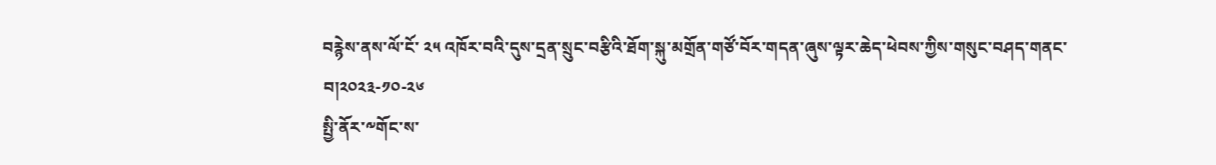བརྙེས་ནས་ལོ་ངོ་ ༢༥ འཁོར་བའི་དུས་དྲན་སྲུང་བརྩིའི་ཐོག་སྐུ་མགྲོན་གཙོ་བོར་གདན་ཞུས་ལྟར་ཆེད་ཕེབས་ཀྱིས་གསུང་བཤད་གནང་བ།༢༠༢༣-༡༠-༢༦
སྤྱི་ནོར་༸གོང་ས་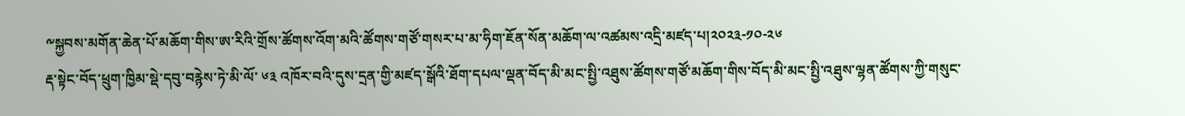༸སྐྱབས་མགོན་ཆེན་པོ་མཆོག་གིས་ཨ་རིའི་གྲོས་ཚོགས་འོག་མའི་ཚོགས་གཙོ་གསར་པ་མ་ཧིག་ཇོན་སོན་མཆོག་ལ་འཚམས་འདྲི་མཛད་པ།༢༠༢༣-༡༠-༢༦
རྡ་སྟེང་བོད་ཕྲུག་ཁྱིམ་སྡེ་དབུ་བརྙེས་ཏེ་མི་ལོ་ ༦༣ འཁོར་བའི་དུས་དྲན་གྱི་མཛད་སྒོའི་ཐོག་དཔལ་ལྡན་བོད་མི་མང་སྤྱི་འཐུས་ཚོགས་གཙོ་མཆོག་གིས་བོད་མི་མང་སྤྱི་འཐུས་ལྷན་ཚོགས་ཀྱི་གསུང་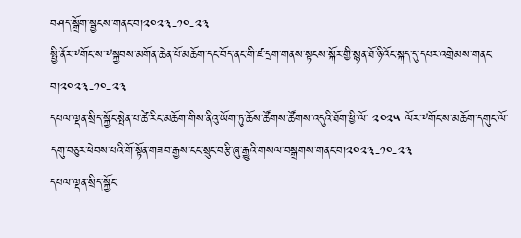བཤད་སྒྲོག་སྦྱངས་གནང་བ།༢༠༢༣-༡༠-༢༣
སྤྱི་ནོར་༸གོང་ས་༸སྐྱབས་མགོན་ཆེན་པོ་མཆོག་དང་བོད་ནང་གི་ཛ་དྲག་གནས་སྟངས་སྐོར་གྱི་སྙན་ཐོ་ཉི་འོང་སྐད་དུ་དཔར་འགྲེམས་གནང་བ།༢༠༢༣-༡༠-༢༣
དཔལ་ལྡན་སྲིད་སྐྱོང་སྤེན་པ་ཚེ་རིང་མཆོག་གིས་ནིའུ་ཡོག་ཏུ་ཆོས་ཚོགས་ཚོགས་འདུའི་ཐོག་ཕྱི་ལོ་ ༢༠༢༥ ལོར་༸གོང་ས་མཆོག་དགུང་ལོ་དགུ་བཅུར་ཕེབས་པའི་གོ་སྟོན་གཟབ་རྒྱས་ངང་སྲུང་བརྩི་ཞུ་རྒྱུའི་གསལ་བསྒྲགས་གནང་བ།༢༠༢༣-༡༠-༢༣
དཔལ་ལྡན་སྲིད་སྐྱོང་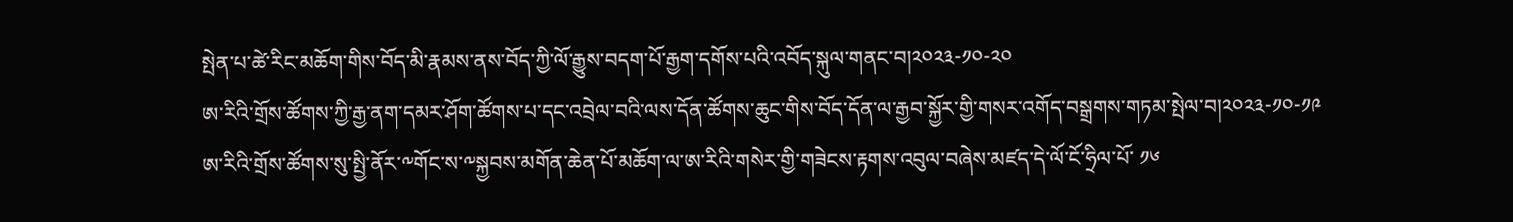སྤེན་པ་ཚེ་རིང་མཆོག་གིས་བོད་མི་རྣམས་ནས་བོད་ཀྱི་ལོ་རྒྱུས་བདག་པོ་རྒྱག་དགོས་པའི་འབོད་སྐུལ་གནང་བ།༢༠༢༣-༡༠-༢༠
ཨ་རིའི་གྲོས་ཚོགས་ཀྱི་རྒྱ་ནག་དམར་ཤོག་ཚོགས་པ་དང་འབྲེལ་བའི་ལས་དོན་ཚོགས་ཆུང་གིས་བོད་དོན་ལ་རྒྱབ་སྐྱོར་གྱི་གསར་འགོད་བསྒྲགས་གཏམ་སྤེལ་བ།༢༠༢༣-༡༠-༡༩
ཨ་རིའི་གྲོས་ཚོགས་སུ་སྤྱི་ནོར་༸གོང་ས་༸སྐྱབས་མགོན་ཆེན་པོ་མཆོག་ལ་ཨ་རིའི་གསེར་གྱི་གཟེངས་རྟགས་འབུལ་བཞེས་མཛད་དེ་ལོ་ངོ་ཧྲིལ་པོ་ ༡༦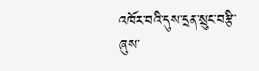འཁོར་བའི་དུས་དྲན་སྲུང་བརྩི་ཞུས་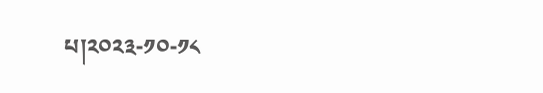པ།༢༠༢༣-༡༠-༡༨